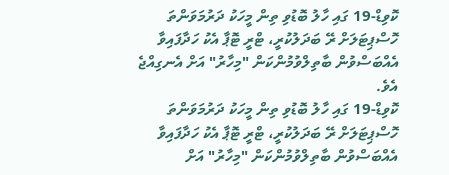ކޮވިޑް-19 ގައި ހާލު ބޮޑުވި ތިން މީހަކު ދަރުމަވަންތަ ހޮސްޕިޓަލަށް ރޭ ބަދަލުކުރީ، ޓްރީ ޓޮޕާ އެކު ހަދާފައިވާ އެއްބަސްވުން ބާތިލްވުމުންކަން "މިހާރު" އަށް އެނގިއްޖެ އެވެ.
ކޮވިޑް-19 ގައި ހާލު ބޮޑުވި ތިން މީހަކު ދަރުމަވަންތަ ހޮސްޕިޓަލަށް ރޭ ބަދަލުކުރީ، ޓްރީ ޓޮޕާ އެކު ހަދާފައިވާ އެއްބަސްވުން ބާތިލްވުމުންކަން "މިހާރު" އަށް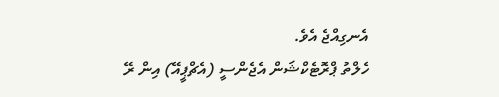އެނގިއްޖެ އެވެ.
ހެލްތު ޕްރޮޓެކްޝަން އެޖެންސީ (އެޗްޕީއޭ) އިން ރޭ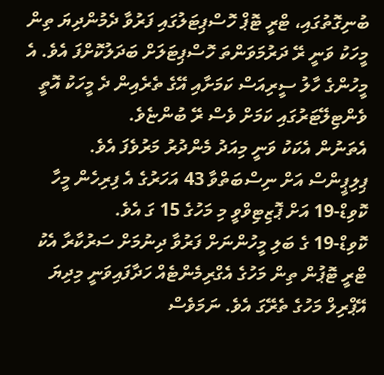ބުނިގޮތުގައި، ޓްރީ ޓޮޕް ހޮސްޕިޓަލުގައި ފަރުވާ ދެމުންދިޔަ ތިން މީހަކު ވަނީ ރޭ ދަރުމަވަންތަ ހޮސްޕިޓަލަށް ބަދަލުކޮށްފަ އެވެ. އެ މީހުންގެ ހާލު ސީރިއަސް ކަމަށާއި އޭގެ ތެރެއިން ދެ މީހަކު އޮތީ ވެންޓިލޭޓަރުގައި ކަމަށް ވެސް ރޭ ބުންޏެވެ.
އެތަނުން އެކަކު ވަނީ މިއަދު މެންދުރު މަރުވެފަ އެވެ.
ޕިލިޕީންސް އަށް ނިސްބަތްވާ 43 އަހަރުގެ އެ ފިރިހެން މީހާ ކޮވިޑް-19 އަށް ޕޮޒިޓިވްވީ މި މަހުގެ 15 ގަ އެވެ.
ކޮވިޑް-19 ގެ ބަލި މީހުންނަށް ފަރުވާ ދިނުމަށް ސަރުކާރާ އެކު ޓްރީ ޓޮޕުން ތިން މަހުގެ އެގްރިމެންޓެއް ހަދާފައިވަނީ މިދިޔަ އޭޕްރިލް މަހުގެ ތެރޭގަ އެވެ. ނަމަވެސް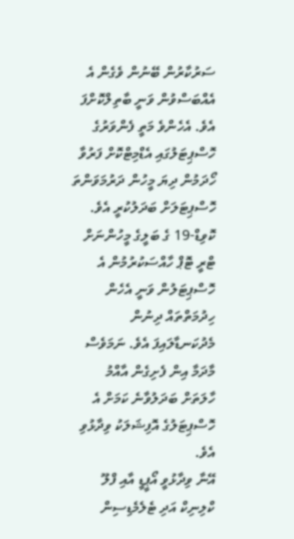ސަރުކާރުން ބޭނުން ވެގެން އެ އެއްބަސްވުން ވަނީ ބާތިލްކޮށްފަ އެވެ. އެހެންވެ މަތީ ފެންވަރުގެ ހޮސްޕިޓަލުގައި އެޑްމިޓްކޮށް ފަރުވާ ހޯދަމުން ދިޔަ މީހުން ދަރުމަވަންތަ ހޮސްޕިޓަލަށް ބަދަލުކުރީ އެވެ.
ކޮވިޑް-19 ގެ ބަލީގެ މީހުންނަށް ޓްރީ ޓޮޕް ހާއްސަކުރުމުން އެ ހޮސްޕިޓަލުން ވަނީ އެހެން ހިދުމަތްތައް ދިނުން މެދުކަނޑާލައިފަ އެވެ. ނަމަވެސް މާދަމާ އިން ފެށިގެން އާއްމު ހާލަތަށް ބަދަލުވާނެ ކަމަށް އެ ހޮސްޕިޓަލުގެ އޮފިޝަލަކު ވިދާޅުވި އެވެ.
އޭނާ ވިދާޅުވީ އޯޕީޑީ އާއި ފްލޫ ކްލިނިކް އަދި ޓެލެމެޑިސިން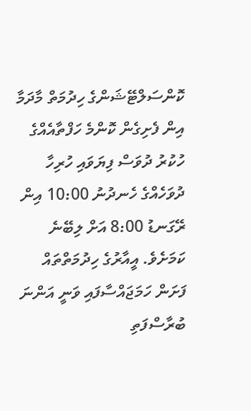ކޮންސަލްޓޭޝަންގެ ހިދުމަތް މާދަމާ އިން ފެށިގެން ކޮންމެ ހަފްތާއެއްގެ ހުކުރު ދުވަސް ފިޔަވައި ހުރިހާ ދުވަހެއްގެ ހެނދުނު 10:00 އިން ރޭގަނޑު 8:00 އަށް ލިބޭނެ ކަމަށެވެ. އީއާރުގެ ހިދުމަތްތައް ފަށަން ހަމަޖައްސާފައި ވަނީ އަންނަ ބުރާސްފަތި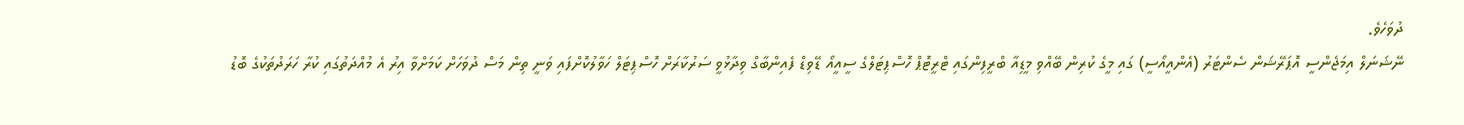ދުވަހެވެ.
ނޭޝަނަލް އިމަޖެންސީ އޮޕަރޭޝަން ސެންޓަރު (އެންއީއޯސީ) ގައި މީގެ ކުރިން ބޭއްވި މީޑިއާ ބްރީފިންގައި ޓްރީޓޮޕް ހޮސްޕިޓަލްގެ ސީއީއޯ ޑޭވިޑް ފެއިންބާގް ވިދާޅުވީ ސަރުކާރަށް ހޮސްޕިޓަލް ހަވާލުކޮށްފައި ވަނީ ތިން މަސް ދުވަހަށް ކަމަށްވާ އިރު އެ މުއްދަތުގައި ކުރާ ހަރަދުތަކުގެ ބޮޑު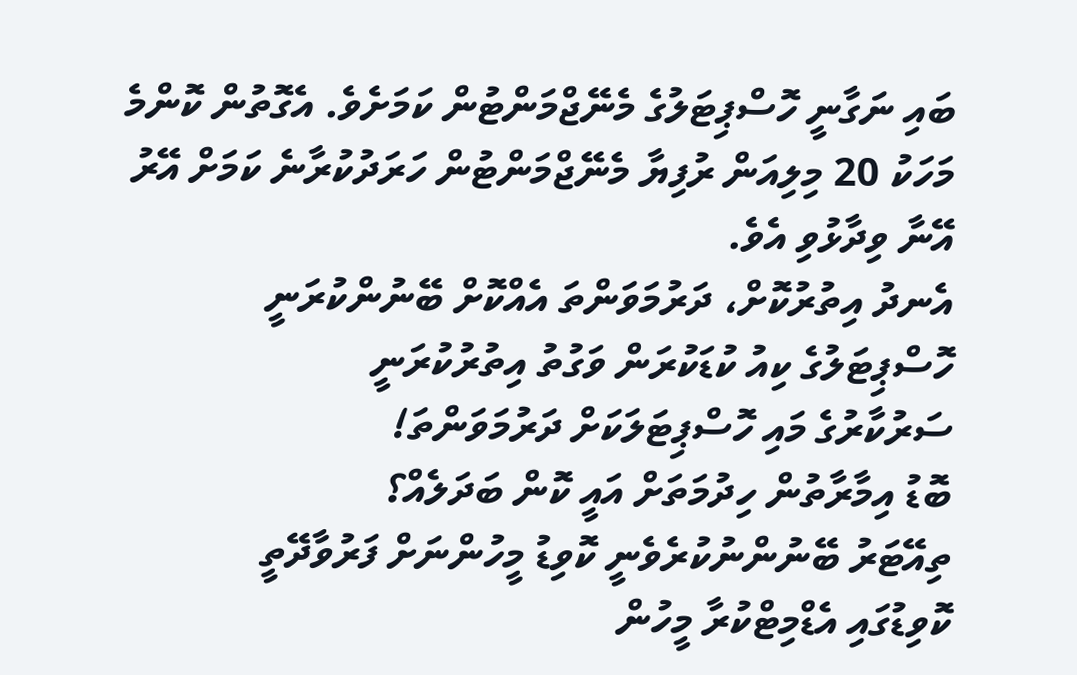ބައި ނަގާނީ ހޮސްޕިޓަލުގެ މެނޭޖްމަންޓުން ކަމަށެވެ. އެގޮތުން ކޮންމެ މަހަކު 20 މިލިއަން ރުފިޔާ މެނޭޖްމަންޓުން ހަރަދުކުރާނެ ކަމަށް އޭރު އޭނާ ވިދާޅުވި އެވެ.
އެނދު އިތުރުކޮށް، ދަރުމަވަންތަ އެއްކޮށް ބޭނުންކުރަނީ
ހޮސްޕިޓަލުގެ ކިއު ކުޑަކުރަން ވަގުތު އިތުރުކުރަނީ
ސަރުކާރުގެ މައި ހޮސްޕިޓަލަކަށް ދަރުމަވަންތަ!
ބޮޑު އިމާރާތުން ހިދުމަތަށް އައީ ކޮން ބަދަލެއް؟
ތިއޭޓަރު ބޭނުންނުކުރެވެނީ ކޮވިޑު މީހުންނަށް ފަރުވާދޭތީ
ކޮވިޑުގައި އެޑްމިޓްކުރާ މީހުން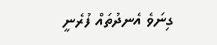ގިނަވެ އެނދުތައް ފުރެނީ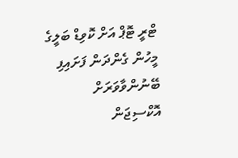ޓްރީ ޓޮޕް އަށް ކޮވިޑް ބަލީގެ މީހުން ގެންދަން ފަށައިފި
ބޭނުންވާވަރަށް އޮކްސިޖަން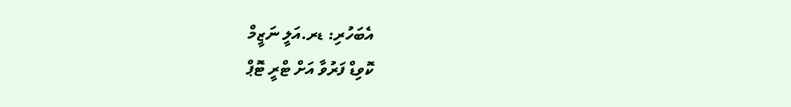އެބަހުރި: ޑރ.އަލީ ނަޒީމް
ކޮވިޑް ފަރުވާ އަށް ޓްރީ ޓޮޕް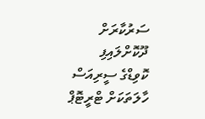ސަރުކާރަށް ދޫކޮށްލައިފި
ކޮވިޑްގެ ސީރިއަސް ހާލަތަކަށް ޓްރީޓޮޕް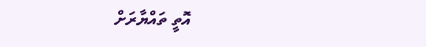އޮތީ ތައްޔާރަށް